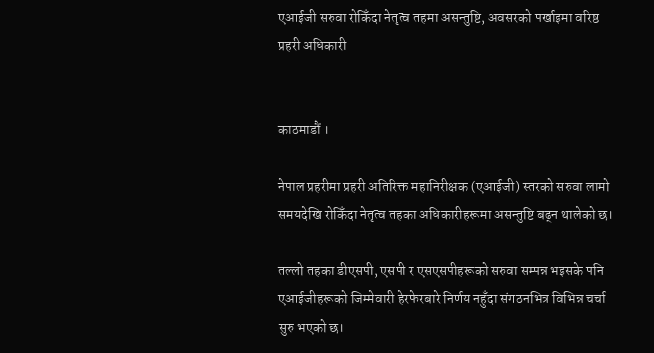एआईजी सरुवा रोकिँदा नेतृत्व तहमा असन्तुष्टि, अवसरको पर्खाइमा वरिष्ठ प्रहरी अधिकारी


काठमाडौं ।

नेपाल प्रहरीमा प्रहरी अतिरिक्त महानिरीक्षक (एआईजी) स्तरको सरुवा लामो समयदेखि रोकिँदा नेतृत्व तहका अधिकारीहरूमा असन्तुष्टि बढ्न थालेको छ।

तल्लो तहका डीएसपी, एसपी र एसएसपीहरूको सरुवा सम्पन्न भइसके पनि एआईजीहरूको जिम्मेवारी हेरफेरबारे निर्णय नहुँदा संगठनभित्र विभिन्न चर्चा सुरु भएको छ।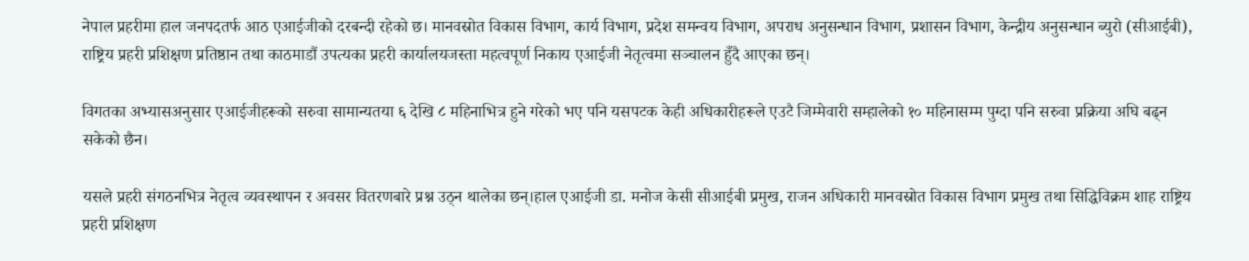नेपाल प्रहरीमा हाल जनपदतर्फ आठ एआईजीको दरबन्दी रहेको छ। मानवस्रोत विकास विभाग, कार्य विभाग, प्रदेश समन्वय विभाग, अपराध अनुसन्धान विभाग, प्रशासन विभाग, केन्द्रीय अनुसन्धान ब्युरो (सीआईबी), राष्ट्रिय प्रहरी प्रशिक्षण प्रतिष्ठान तथा काठमाडौं उपत्यका प्रहरी कार्यालयजस्ता महत्वपूर्ण निकाय एआईजी नेतृत्वमा सञ्चालन हुँदै आएका छन्।

विगतका अभ्यासअनुसार एआईजीहरूको सरुवा सामान्यतया ६ देखि ८ महिनाभित्र हुने गरेको भए पनि यसपटक केही अधिकारीहरूले एउटै जिम्मेवारी सम्हालेको १० महिनासम्म पुग्दा पनि सरुवा प्रक्रिया अघि बढ्न सकेको छैन।

यसले प्रहरी संगठनभित्र नेतृत्व व्यवस्थापन र अवसर वितरणबारे प्रश्न उठ्न थालेका छन्।हाल एआईजी डा. मनोज केसी सीआईबी प्रमुख, राजन अधिकारी मानवस्रोत विकास विभाग प्रमुख तथा सिद्धिविक्रम शाह राष्ट्रिय प्रहरी प्रशिक्षण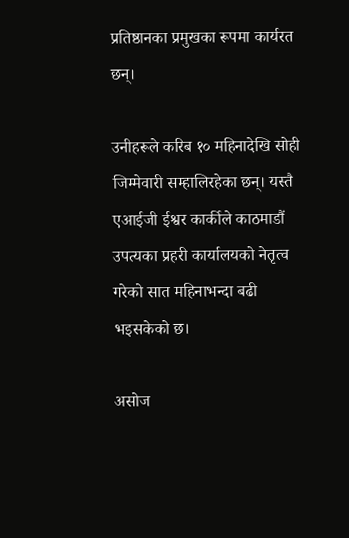प्रतिष्ठानका प्रमुखका रूपमा कार्यरत छन्।

उनीहरूले करिब १० महिनादेखि सोही जिम्मेवारी सम्हालिरहेका छन्। यस्तै एआईजी ईश्वर कार्कीले काठमाडौं उपत्यका प्रहरी कार्यालयको नेतृत्व गरेको सात महिनाभन्दा बढी भइसकेको छ।

असोज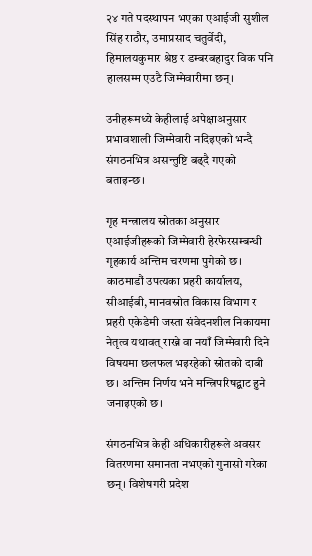२४ गते पदस्थापन भएका एआईजी सुशील सिंह राठौर, उमाप्रसाद चतुर्वेदी, हिमालयकुमार श्रेष्ठ र डम्बरबहादुर विक पनि हालसम्म एउटै जिम्मेवारीमा छन्।

उनीहरूमध्ये केहीलाई अपेक्षाअनुसार प्रभावशाली जिम्मेवारी नदिइएको भन्दै संगठनभित्र असन्तुष्टि बढ्दै गएको बताइन्छ।

गृह मन्त्रालय स्रोतका अनुसार एआईजीहरूको जिम्मेवारी हेरफेरसम्बन्धी गृहकार्य अन्तिम चरणमा पुगेको छ। काठमाडौं उपत्यका प्रहरी कार्यालय, सीआईबी, मानवस्रोत विकास विभाग र प्रहरी एकेडेमी जस्ता संवेदनशील निकायमा नेतृत्व यथावत् राख्ने वा नयाँ जिम्मेवारी दिने विषयमा छलफल भइरहेको स्रोतको दाबी छ। अन्तिम निर्णय भने मन्त्रिपरिषद्बाट हुने जनाइएको छ।

संगठनभित्र केही अधिकारीहरूले अवसर वितरणमा समानता नभएको गुनासो गरेका छन्। विशेषगरी प्रदेश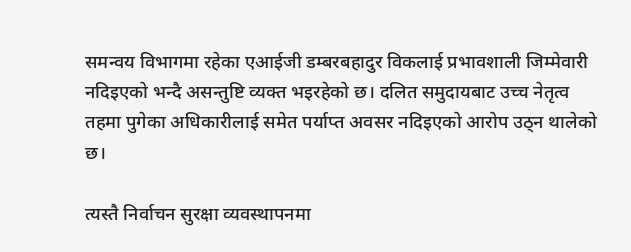समन्वय विभागमा रहेका एआईजी डम्बरबहादुर विकलाई प्रभावशाली जिम्मेवारी नदिइएको भन्दै असन्तुष्टि व्यक्त भइरहेको छ। दलित समुदायबाट उच्च नेतृत्व तहमा पुगेका अधिकारीलाई समेत पर्याप्त अवसर नदिइएको आरोप उठ्न थालेको छ।

त्यस्तै निर्वाचन सुरक्षा व्यवस्थापनमा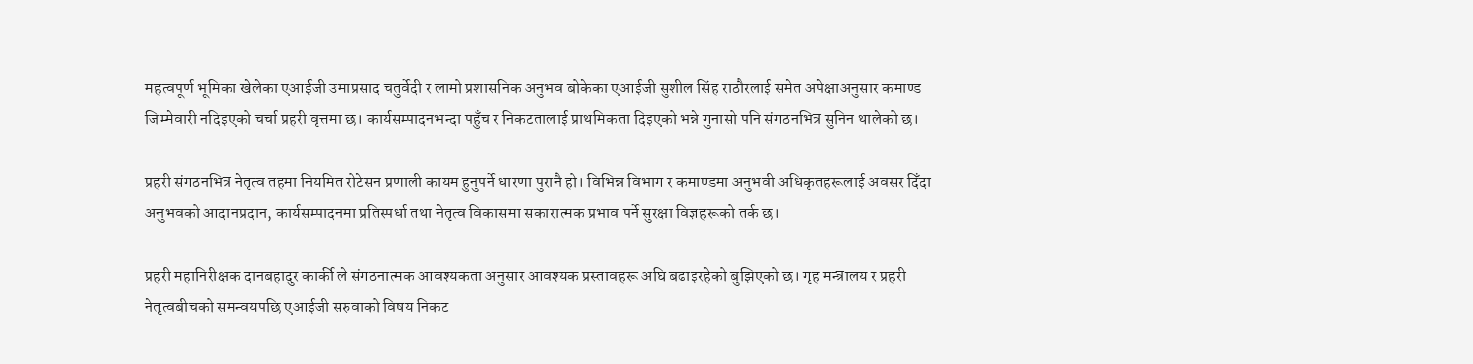महत्वपूर्ण भूमिका खेलेका एआईजी उमाप्रसाद चतुर्वेदी र लामो प्रशासनिक अनुभव बोकेका एआईजी सुशील सिंह राठौरलाई समेत अपेक्षाअनुसार कमाण्ड जिम्मेवारी नदिइएको चर्चा प्रहरी वृत्तमा छ। कार्यसम्पादनभन्दा पहुँच र निकटतालाई प्राथमिकता दिइएको भन्ने गुनासो पनि संगठनभित्र सुनिन थालेको छ।

प्रहरी संगठनभित्र नेतृत्व तहमा नियमित रोटेसन प्रणाली कायम हुनुपर्ने धारणा पुरानै हो। विभिन्न विभाग र कमाण्डमा अनुभवी अधिकृतहरूलाई अवसर दिँदा अनुभवको आदानप्रदान, कार्यसम्पादनमा प्रतिस्पर्धा तथा नेतृत्व विकासमा सकारात्मक प्रभाव पर्ने सुरक्षा विज्ञहरूको तर्क छ।

प्रहरी महानिरीक्षक दानबहादुर कार्की ले संगठनात्मक आवश्यकता अनुसार आवश्यक प्रस्तावहरू अघि बढाइरहेको बुझिएको छ। गृह मन्त्रालय र प्रहरी नेतृत्वबीचको समन्वयपछि एआईजी सरुवाको विषय निकट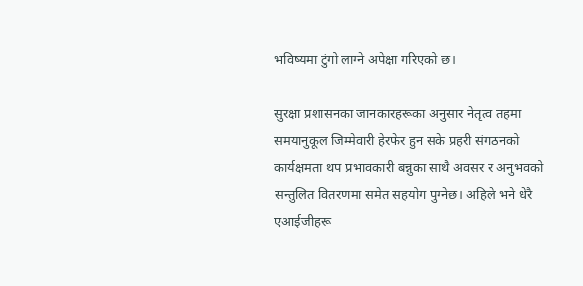भविष्यमा टुंगो लाग्ने अपेक्षा गरिएको छ।

सुरक्षा प्रशासनका जानकारहरूका अनुसार नेतृत्व तहमा समयानुकूल जिम्मेवारी हेरफेर हुन सके प्रहरी संगठनको कार्यक्षमता थप प्रभावकारी बन्नुका साथै अवसर र अनुभवको सन्तुलित वितरणमा समेत सहयोग पुग्नेछ। अहिले भने धेरै एआईजीहरू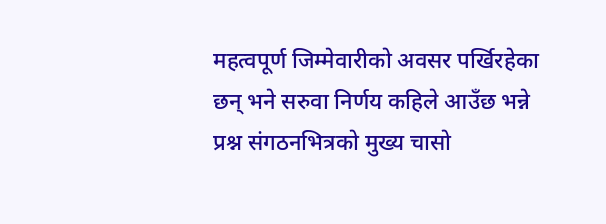महत्वपूर्ण जिम्मेवारीको अवसर पर्खिरहेका छन् भने सरुवा निर्णय कहिले आउँछ भन्ने प्रश्न संगठनभित्रको मुख्य चासो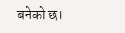बनेको छ।